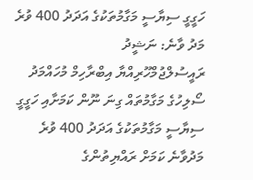ހަގީގީ ސިޔާސީ މަގާމުތަކުގެ އަދަދު 400 ވުރެ މަދު ވާނެ: ނަޝީދު
ރައީސުލްޖުމްހޫރިއްޔާ އިބްރާހިމް މުހައްމަދު ސޯލިހުގެ މަގާމުތައް ގިނަ ނޫން ކަމަށާއި ހަގީގީ ސިޔާސީ މަގާމުތަކުގެ އަދަދު 400 ވުރެ މަދުވާނެ ކަމަށް ރައްޔިތުންގެ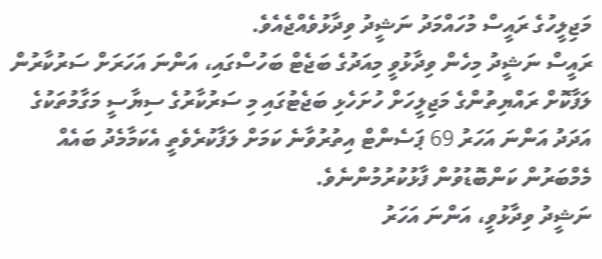މަޖިލީހުގެ ރައީސް މުހައްމަދު ނަޝީދު ވިދާޅުވެއްޖެއެވެ.
ރައީސް ނަޝީދު މިހެން ވިދާޅުވީ މިއަދުގެ ބަޖެޓް ބަހުސްގައި، އަންނަ އަހަރަށް ސަރުކާރުން ލަފާކޮށް ރައްޔިތުންގެ މަޖިލީހަށް ހުށަހެޅި ބަޖެޓުގައި މި ސަރުކާރުގެ ސިޔާސީ މަގާމުތަކުގެ އަދަދު އަންނަ އަހަރު 69 ޕަސެންޓް އިތުރުވާނެ ކަމަށް ލަފާކުރެވެތީ އެކަމާމެދު ބައެއް މެމްބަރުން ކަންބޮޑުވުން ފާޅުކުރުމުންނެވެ.
ނަޝީދު ވިދާޅުވީ، އަންނަ އަހަރު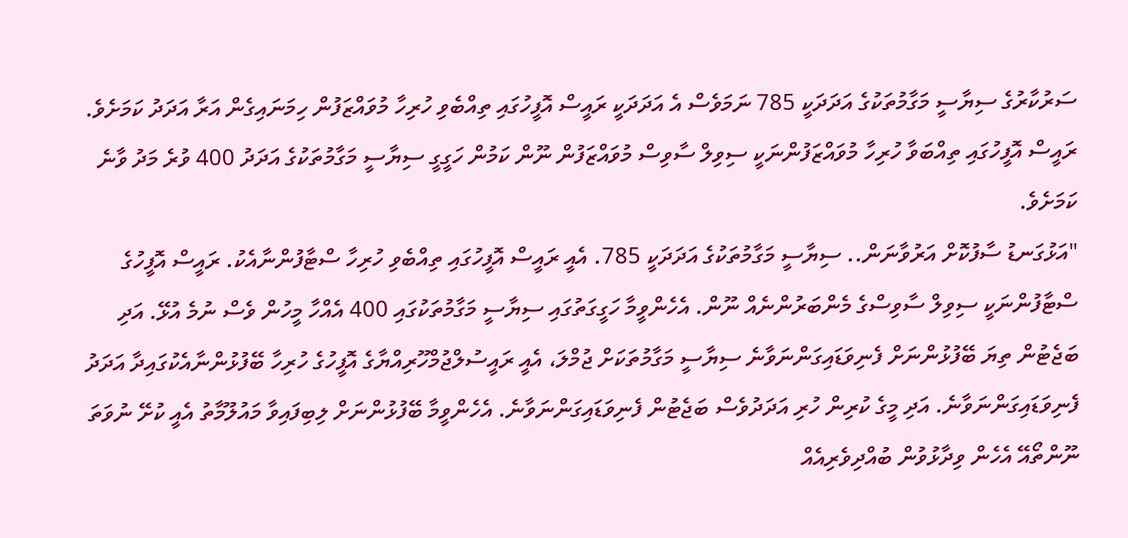ސަރުކާރުގެ ސިޔާސީ މަގާމުތަކުގެ އަދަދަކީ 785 ނަމަވެސް އެ އަދަދަކީ ރައީސް އޮފީހުގައި ތިއްބެވި ހުރިހާ މުވައްޒަފުން ހިމަނައިގެން އަރާ އަދަދު ކަމަށެވެ. ރައީސް އޮފީހުގައި ތިއްބަވާ ހުރިހާ މުވައްޒަފުންނަކީ ސިވިލް ސާވިސް މުވައްޒަފުން ނޫން ކަމުން ހަގީގީ ސިޔާސީ މަގާމުތަކުގެ އަދަދު 400 ވުރެ މަދު ވާނެ ކަމަށެވެ.
"އަޅުގަނޑު ސާފުކޮށް އަރުވާނަން.. ސިޔާސީ މަގާމުތަކުގެ އަދަދަކީ 785. އެއީ ރައީސް އޮފީހުގައި ތިއްބެވި ހުރިހާ ސްޓާފުންނާއެކު. ރައީސް އޮފީހުގެ ސްޓާފުންނަކީ ސިވިލް ސާވިސްގެ މެންބަރުންނެއް ނޫން. އެހެންވީމާ ހަގީގަތުގައި ސިޔާސީ މަގާމުތަކުގައި 400 އެއްހާ މީހުން ވެސް ނުމެ އުޅޭ. އަދި ބަޖެޓުން ތިޔަ ބޭފުޅުންނަށް ފެނިވަޑައިގަންނަވާނެ ސިޔާސީ މަގާމުތަކަށް ޖުމްލަ، އެއީ ރައީސުލްޖުމްހޫރިއްޔާގެ އޮފީހުގެ ހުރިހާ ބޭފުޅުންނާއެކުގައިދާ އަދަދު ފެނިވަޑައިގަންނަވާނެ. އަދި މީގެ ކުރިން ހުރި އަދަދުވެސް ބަޖެޓުން ފެނިވަޑައިގަންނަވާނެ. އެހެންވީމާ ބޭފުޅުންނަށް ލިބިފައިވާ މައުލޫމާތު އެއީ ކުށޭ ނުވަތަ ނޫންތޯއޭ އެހެން ވިދާޅުވުން ބުއްދިވެރިއެއް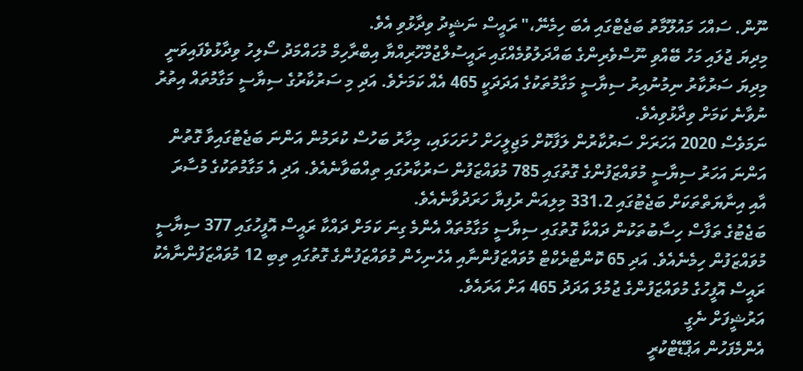ނޫން. ސައްހަ މައުލޫމާތު ބަޖެޓްގައި އެބަ ހިމެނޭ،" ރައީސް ނަޝީދު ވިދާޅުވި އެވެ.
މިދިޔަ ޖުލައި މަހު ބޭއްވި ނޫސްވެރިންގެ ބައްދަލުވުމެއްގައި ރައީސުލްޖުމްހޫރިއްޔާ އިބްރާހިމް މުހައްމަދު ސޯލިހު ވިދާޅުވެފައިވަނީ މިދިޔަ ސަރުކާރު ނިމުނުއިރު ސިޔާސީ މަގާމުތަކުގެ އަދަދަކީ 465 އެއް ކަމަށެވެ. އަދި މި ސަރުކާރުގެ ސިޔާސީ މަގާމުތައް އިތުރު ނުވާނެ ކަމަށް ވިދާޅުވިއެވެ.
ނަމަވެސް 2020 އަހަރަށް ސަރުކާރުން ލަފާކޮށް މަޖިލީހަށް ހުށަހަޅައި، މިހާރު ބަހުސް ކުރަމުން އަންނަ ބަޖެޓުގައިވާ ގޮތުން އަންނަ އަހަރު ސިޔާސީ މުވައްޒަފުންގެ ގޮތުގައި 785 މުވައްޒަފުން ސަރުކާރުގައި ތިއްބަވާނެއެވެ. އަދި އެ މަގާމުތަކުގެ މުސާރަ އާއި އިނާޔަތްތަކަށް ބަޖެޓުގައި 331.2 މިލިއަން ރުފިޔާ ހަރަދުވާނެއެވެ.
ބަޖެޓުގެ ތަފާސް ހިސާބުތަކުން ދައްކާ ގޮތުގައި ސިޔާސީ މަގާމުތައް އެންމެ ގިނަ ކަމަށް ދައްކާ ރައީސް އޮފީހުގައި 377 ސިޔާސީ މުވައްޒަފުން ހިމެނެއެވެ. އަދި 65 ކޮންޓްރެކްޓް މުވައްޒަފުންނާއި އެހެނިހެން މުވައްޒަފުންގެ ގޮތުގައި ތިބި 12 މުވައްޒަފުންނާއެކު ރައީސް އޮފީހުގެ މުވައްޒަފުންގެ ޖުމުލަ އަދަދު 465 އަށް އަރައެވެ.
އަރުޝީފަށް ނެގީ
އެންމެފަހުން އަޕްޑޭޓްކުރީ